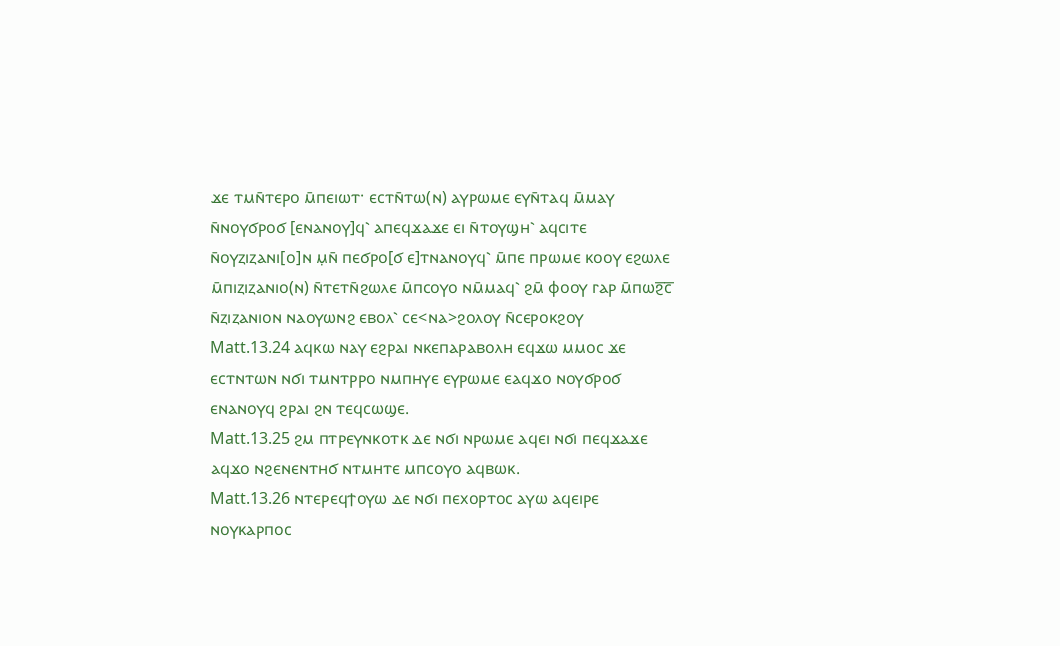ϫⲉ ⲧⲙⲛ̄ⲧⲉⲣⲟ ⲙ̄ⲡⲉⲓⲱⲧ· ⲉⲥⲧⲛ̄ⲧⲱ(ⲛ) ⲁⲩⲣⲱⲙⲉ ⲉⲩⲛ̄ⲧⲁϥ ⲙ̄ⲙⲁⲩ ⲛ̄ⲛⲟⲩϭⲣⲟϭ [ⲉⲛⲁⲛⲟⲩ]ϥ⳿ ⲁⲡⲉϥϫⲁϫⲉ ⲉⲓ ⲛ̄ⲧⲟⲩϣⲏ⳿ ⲁϥⲥⲓⲧⲉ ⲛ̄ⲟⲩⲍⲓⲍⲁⲛⲓ[ⲟ]ⲛ ⲙ̣ⲛ̄ ⲡⲉϭⲣⲟ[ϭ ⲉ]ⲧⲛⲁⲛⲟⲩϥ⳿ ⲙ̄ⲡⲉ ⲡⲣⲱⲙⲉ ⲕⲟⲟⲩ ⲉϩⲱⲗⲉ ⲙ̄ⲡⲓⲍⲓⲍⲁⲛⲓⲟ(ⲛ) ⲛ̄ⲧⲉⲧⲛ̄ϩⲱⲗⲉ ⲙ̄ⲡⲥⲟⲩⲟ ⲛⲙ̄ⲙⲁϥ⳿ ϩⲙ̄ ⲫⲟⲟⲩ ⲅⲁⲣ ⲙ̄ⲡⲱϩ︦ⲥ︦ ⲛ̄ⲍⲓⲍⲁⲛⲓⲟⲛ ⲛⲁⲟⲩⲱⲛϩ ⲉⲃⲟⲗ⳿ ⲥⲉ<ⲛⲁ>ϩⲟⲗⲟⲩ ⲛ̄ⲥⲉⲣⲟⲕϩⲟⲩ
Matt.13.24 ⲁϥⲕⲱ ⲛⲁⲩ ⲉϩⲣⲁⲓ ⲛⲕⲉⲡⲁⲣⲁⲃⲟⲗⲏ ⲉϥϫⲱ ⲙⲙⲟⲥ ϫⲉ ⲉⲥⲧⲛⲧⲱⲛ ⲛϭⲓ ⲧⲙⲛⲧⲣⲣⲟ ⲛⲙⲡⲏⲩⲉ ⲉⲩⲣⲱⲙⲉ ⲉⲁϥϫⲟ ⲛⲟⲩϭⲣⲟϭ ⲉⲛⲁⲛⲟⲩϥ ϩⲣⲁⲓ ϩⲛ ⲧⲉϥⲥⲱϣⲉ.
Matt.13.25 ϩⲙ ⲡⲧⲣⲉⲩⲛⲕⲟⲧⲕ ⲇⲉ ⲛϭⲓ ⲛⲣⲱⲙⲉ ⲁϥⲉⲓ ⲛϭⲓ ⲡⲉϥϫⲁϫⲉ ⲁϥϫⲟ ⲛϩⲉⲛⲉⲛⲧⲏϭ ⲛⲧⲙⲏⲧⲉ ⲙⲡⲥⲟⲩⲟ ⲁϥⲃⲱⲕ.
Matt.13.26 ⲛⲧⲉⲣⲉϥϯⲟⲩⲱ ⲇⲉ ⲛϭⲓ ⲡⲉⲭⲟⲣⲧⲟⲥ ⲁⲩⲱ ⲁϥⲉⲓⲣⲉ ⲛⲟⲩⲕⲁⲣⲡⲟⲥ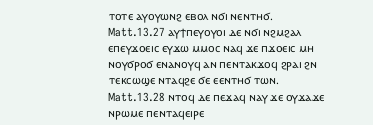ⲧⲟⲧⲉ ⲁⲩⲟⲩⲱⲛϩ ⲉⲃⲟⲗ ⲛϭⲓ ⲛⲉⲛⲧⲏϭ.
Matt.13.27 ⲁⲩϯⲡⲉⲩⲟⲩⲟⲓ ⲇⲉ ⲛϭⲓ ⲛϩⲙϩⲁⲗ ⲉⲡⲉⲩϫⲟⲉⲓⲥ ⲉⲩϫⲱ ⲙⲙⲟⲥ ⲛⲁϥ ϫⲉ ⲡϫⲟⲉⲓⲥ ⲙⲏ ⲛⲟⲩϭⲣⲟϭ ⲉⲛⲁⲛⲟⲩϥ ⲁⲛ ⲡⲉⲛⲧⲁⲕϫⲟϥ ϩⲣⲁⲓ ϩⲛ ⲧⲉⲕⲥⲱϣⲉ ⲛⲧⲁϥϩⲉ ϭⲉ ⲉⲉⲛⲧⲏϭ ⲧⲱⲛ.
Matt.13.28 ⲛⲧⲟϥ ⲇⲉ ⲡⲉϫⲁϥ ⲛⲁⲩ ϫⲉ ⲟⲩϫⲁϫⲉ ⲛⲣⲱⲙⲉ ⲡⲉⲛⲧⲁϥⲉⲓⲣⲉ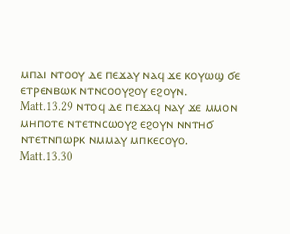ⲙⲡⲁⲓ ⲛⲧⲟⲟⲩ ⲇⲉ ⲡⲉϫⲁⲩ ⲛⲁϥ ϫⲉ ⲕⲟⲩⲱϣ ϭⲉ ⲉⲧⲣⲉⲛⲃⲱⲕ ⲛⲧⲛⲥⲟⲟⲩϩⲟⲩ ⲉϩⲟⲩⲛ.
Matt.13.29 ⲛⲧⲟϥ ⲇⲉ ⲡⲉϫⲁϥ ⲛⲁⲩ ϫⲉ ⲙⲙⲟⲛ ⲙⲏⲡⲟⲧⲉ ⲛⲧⲉⲧⲛⲥⲱⲟⲩϩ ⲉϩⲟⲩⲛ ⲛⲛⲧⲏϭ ⲛⲧⲉⲧⲛⲡⲱⲣⲕ ⲛⲙⲙⲁⲩ ⲙⲡⲕⲉⲥⲟⲩⲟ.
Matt.13.30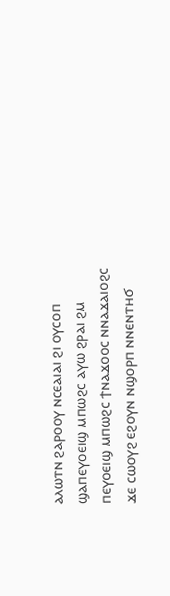ⲁⲗⲱⲧⲛ ϩⲁⲣⲟⲟⲩ ⲛⲥⲉⲁⲓⲁⲓ ϩⲓ ⲟⲩⲥⲟⲡ ϣⲁⲡⲉⲩⲟⲉⲓϣ ⲙⲡⲱϩⲥ ⲁⲩⲱ ϩⲣⲁⲓ ϩⲙ ⲡⲉⲩⲟⲉⲓϣ ⲙⲡⲱϩⲥ ϯⲛⲁϫⲟⲟⲥ ⲛⲛⲁϫⲁⲓⲟϩⲥ ϫⲉ ⲥⲱⲟⲩϩ ⲉϩⲟⲩⲛ ⲛϣⲟⲣⲡ ⲛⲛⲉⲛⲧⲏϭ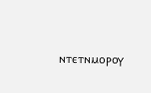ⲛⲧⲉⲧⲛⲙⲟⲣⲟⲩ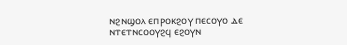ⲛϩⲛϣⲟⲗ ⲉⲡⲣⲟⲕϩⲟⲩ ⲡⲉⲥⲟⲩⲟ ⲇⲉ ⲛⲧⲉⲧⲛⲥⲟⲟⲩϩϥ ⲉϩⲟⲩⲛ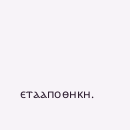ⲉⲧⲁⲁⲡⲟⲑⲏⲕⲏ.